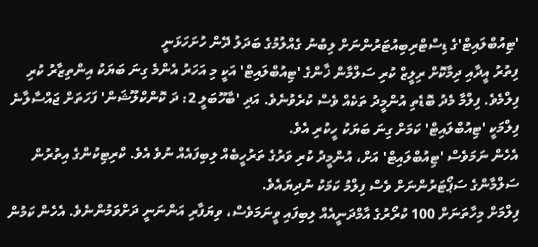'ޓިއުބްލައިޓް'ގެ ޑިސްޓްރިބިއުޓަރުންނަށް ލިބުނު ގެއްލުމުގެ ބަދަލު ދޭން ހުށަހަޅަނީ
ފިތުރު އީދާއި ދިމާކޮށް ރިލީޒް ކުރި ސަލްމާން ޚާންގެ 'ޓިއުބްލައިޓް' އަކީ މި އަހަރު އެންމެ ގިނަ ބަޔަކު އިންތިޒާރު ކުރި ފިލްމެވެ. ފިލްމާ މެދު ބޮޑެތި އުންމީދު ތަކެއް ވެސް ކުރެވުނެވެ. އަދި 'ބާހޫބަލީ 2: ދަ ކޮންކްލޫޝަން' ފަހަތަށް ޖައްސާލާނެ ފިލްމަކީ 'ޓިއުބްލައިޓް' ކަމަށް ގިނަ ބަޔަކު ހީކުރި އެވެ.
އެހެން ނަމަވެސް 'ޓިއުބްލައިޓް' އަށް، އުންމީދު ކުރި ވަރުގެ ތަރުހީބެއް ލިބިފައެއް ނުވެ އެވެ. ކްރިޓިކުންގެ އިތުރުން ސަލްމާންގެ ސަޕޯޓަރުންނަށް ވެސް ފިލްމު ކަމަކު ނުދިޔައެވެ.
ފިލްމަށް މިހާތަނަށް 100 ކުރޯރުގެ އާމްދަނީއެއް ލިބިފައި ވީނަމަވެސް، ވިޔަފާރި އަންނަނީ ދަށްވަމުންނެވެ. އެހެން ކަމުން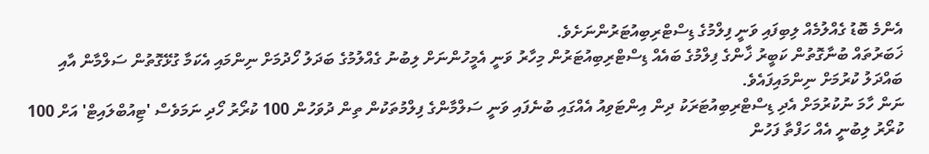އެންމެ ބޮޑު ގެއްލުމެއް ލިބިފައި ވަނީ ފިލްމުގެ ޑިސްޓްރިބިއުޓަރުންނަށެވެ.
ޚަބަރުތައް ބުނާގޮތުން ކަބީރު ޚާންގެ ފިލްމުގެ ބައެއް ޑިސްޓްރިބިއުޓަރުން މިހާރު ވަނީ އެމީހުންނަށް ލިބުނު ގެއްލުމުގެ ބަދަލު ހޯދުމަށް ނިންމައި އެކަމާ ގުޅޭގޮތުން ސަލްމާން އާއި ބައްދަލު ކުރުމަށް ނިންމައިފައެވެ.
ނަން ހާމަ ނުކުރުމަށް އެދި ޑިސްޓްރިބިއުޓަރަކު ދިން އިންޓަވިއު އެއްގައި ބުނެފައި ވަނީ ސަލްމާންގެ ފިލްމުތަކުން ތިން ދުވަހުން 100 ކުރޯރު ހޯދި ނަމަވެސް 'ޓިއުބްލައިޓް' އަށް 100 ކުރޯރު ލިބުނީ އެއް ހަފްތާ ފަހުން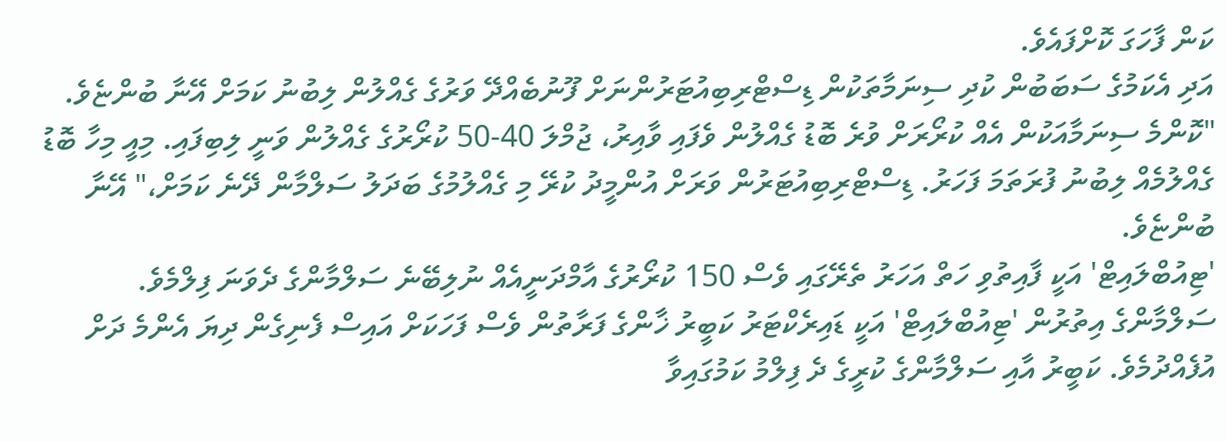ކަން ފާހަގަ ކޮށްފައެވެ.
އަދި އެކަމުގެ ސަބަބުން ކުދި ސިނަމާތަކުން ޑިސްޓްރިބިއުޓަރުންނަށް ފޫނުބެއްދޭ ވަރުގެ ގެއްލުން ލިބުނު ކަމަށް އޭނާ ބުންޏެވެ.
"ކޮންމެ ސިނަމާއަކުން އެއް ކުރޯރަށް ވުރެ ބޮޑު ގެއްލުން ވެފައި ވާއިރު، ޖުމްލަ 40-50 ކުރޯރުގެ ގެއްލުން ވަނީ ލިބިފައި. މިއީ މިހާ ބޮޑު ގެއްލުމެއް ލިބުނު ފުރަތަމަ ފަހަރު. ޑިސްޓްރިބިއުޓަރުން ވަރަށް އުންމީދު ކުރޭ މި ގެއްލުމުގެ ބަދަލު ސަލްމާން ދޭނެ ކަމަށް،" އޭނާ ބުންޏެވެ.
'ޓިއުބްލައިޓް' އަކީ ފާއިތުވި ހަތް އަހަރު ތެރޭގައި ވެސް 150 ކުރޯރުގެ އާމްދަނީއެއް ނުލިބޭނެ ސަލްމާންގެ ދެވަނަ ފިލްމެވެ.
ސަލްމާންގެ އިތުރުން 'ޓިއުބްލައިޓް' އަކީ ޑައިރެކްޓަރު ކަބީރު ޚާންގެ ފަރާތުން ވެސް ފަހަކަށް އައިސް ފެނިގެން ދިޔަ އެންމެ ދަށް އުފެއްދުމެވެ. ކަބީރު އާއި ސަލްމާންގެ ކުރީގެ ދެ ފިލްމު ކަމުގައިވާ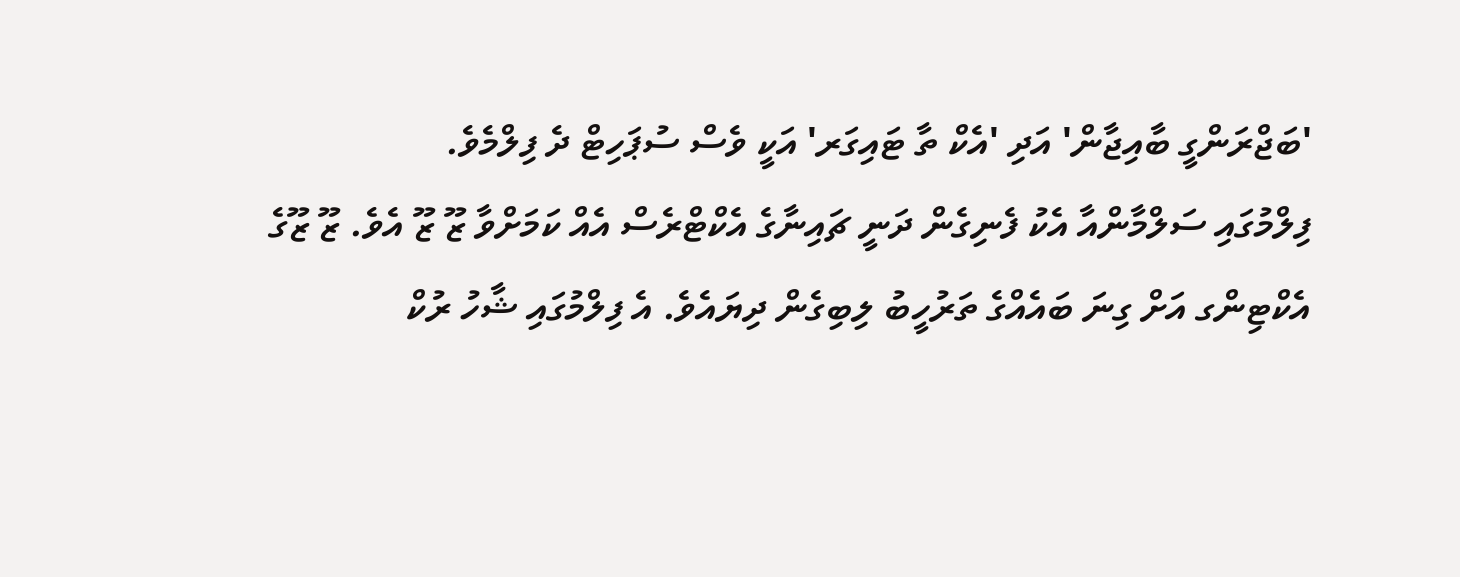'ބަޖްރަންގީ ބާއިޖާން' އަދި 'އެކް ތާ ޓައިގަރ' އަކީ ވެސް ސުޕަހިޓް ދެ ފިލްމެވެ.
ފިލްމުގައި ސަލްމާންއާ އެކު ފެނިގެން ދަނީ ޗައިނާގެ އެކްޓްރެސް އެއް ކަމަށްވާ ޒޫ ޒޫ އެވެ. ޒޫ ޒޫގެ އެކްޓިންގ އަށް ގިނަ ބައެއްގެ ތަރުހީބު ލިބިގެން ދިޔައެވެ. އެ ފިލްމުގައި ޝާހު ރުކް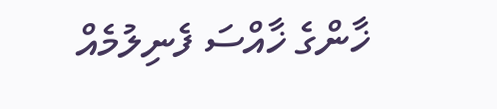ޚާންގެ ޚާއްސަ ފެނިލުމެއް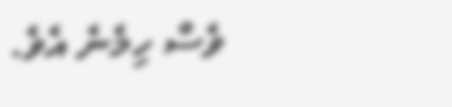ވެސް ހިމެނެ އެވެ.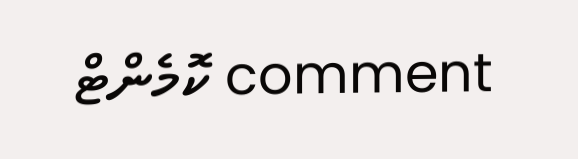comment ކޮމެންޓް